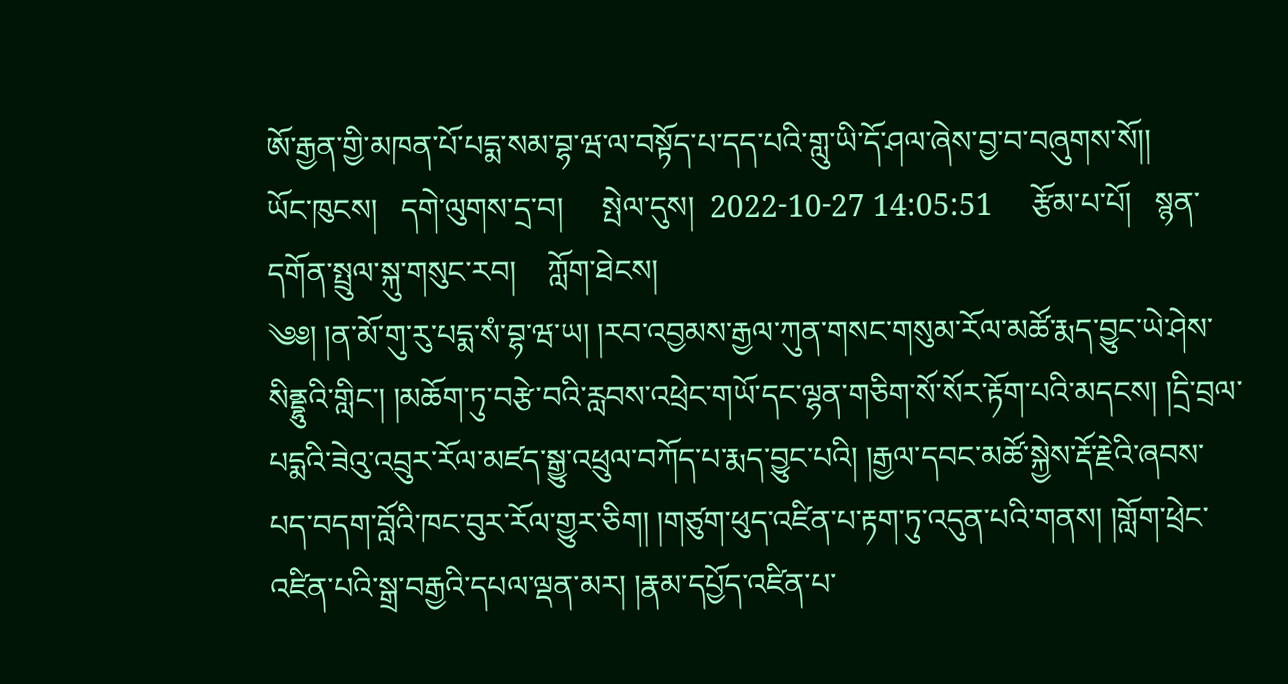ཨོ་རྒྱན་གྱི་མཁན་པོ་པདྨ་སམ་བྷ་ཝ་ལ་བསྟོད་པ་དད་པའི་གླུ་ཡི་དོ་ཤལ་ཞེས་བྱ་བ་བཞུགས་སོ།།
ཡོང་ཁུངས།   དགེ་ལུགས་དྲ་བ།     སྤེལ་དུས།  2022-10-27 14:05:51     རྩོམ་པ་པོ།   སྙན་དགོན་སྤྲུལ་སྐུ་གསུང་རབ།    ཀློག་ཐེངས།
༄༅། །ན་མོ་གུ་རུ་པདྨ་སཾ་བྷ་ཝ་ཡ། །རབ་འབྱམས་རྒྱལ་ཀུན་གསང་གསུམ་རོལ་མཚོ་རྨད་བྱུང་ཡེ་ཤེས་སིནྡྷུའི་གླིང་། །མཆོག་ཏུ་བརྩེ་བའི་རླབས་འཕྲེང་གཡོ་དང་ལྷན་གཅིག་སོ་སོར་རྟོག་པའི་མདངས། །དྲི་བྲལ་པདྨའི་ཟེའུ་འབྲུར་རོལ་མཛད་སྒྱུ་འཕྲུལ་བཀོད་པ་རྨད་བྱུང་པའི། །རྒྱལ་དབང་མཚོ་སྐྱེས་རྡོ་རྗེའི་ཞབས་པད་བདག་བློའི་ཁང་བུར་རོལ་གྱུར་ཅིག། །གཙུག་ཕུད་འཛིན་པ་རྟག་ཏུ་འདུན་པའི་གནས། །གློག་ཕྲེང་འཛིན་པའི་སྒྲ་བརྒྱའི་དཔལ་ལྡན་མར། །རྣམ་དཔྱོད་འཛིན་པ་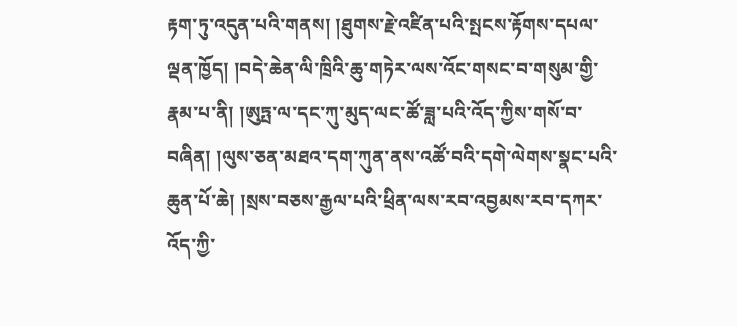རྟག་ཏུ་འདུན་པའི་གནས། །ཐུགས་རྗེ་འཛིན་པའི་སྤངས་རྟོགས་དཔལ་ལྡན་ཁྱོད། །བདེ་ཆེན་ལི་ཁྲིའི་ཆུ་གཏེར་ལས་འོང་གསང་བ་གསུམ་གྱི་རྣམ་པ་ནི། །ཨུཏྤ་ལ་དང་ཀུ་མུད་ལང་ཚོ་ཟླ་པའི་འོད་ཀྱིས་གསོ་བ་བཞིན། །ལུས་ཅན་མཐའ་དག་ཀུན་ནས་འཚོ་བའི་དགེ་ལེགས་སྣང་པའི་ཆུན་པོ་ཆེ། །སྲས་བཅས་རྒྱལ་པའི་ཕྲིན་ལས་རབ་འབྱམས་རབ་དཀར་འོད་ཀྱི་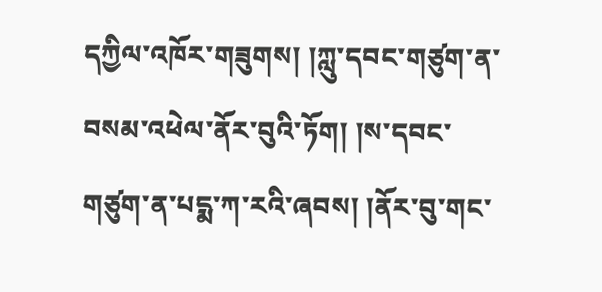དཀྱིལ་འཁོར་གཟུགས། །ཀླུ་དབང་གཙུག་ན་བསམ་འཕེལ་ནོར་བུའི་ཏོག། །ས་དབང་གཙུག་ན་པདྨ་ཀ་རའི་ཞབས། །ནོར་བུ་གང་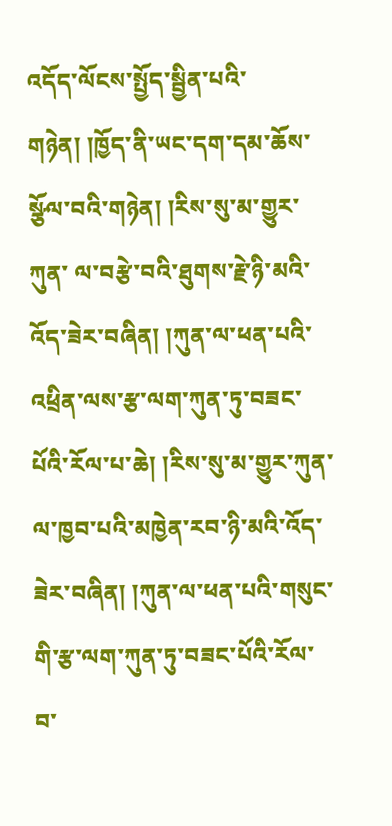འདོད་ལོངས་སྤྱོད་སྦྱིན་པའི་གཉེན། །ཁྱོད་ནི་ཡང་དག་དམ་ཆོས་སྩོལ་བའི་གཉེན། །རིས་སུ་མ་གྱུར་ཀུན་ ལ་བརྩེ་བའི་ཐུགས་རྗེ་ཉི་མའི་འོད་ཟེར་བཞིན། །ཀུན་ལ་ཕན་པའི་འཕྲིན་ལས་རྩ་ལག་ཀུན་ཏུ་བཟང་པོའི་རོལ་པ་ཆེ། །རིས་སུ་མ་གྱུར་ཀུན་ལ་ཁྱབ་པའི་མཁྱེན་རབ་ཉི་མའི་འོད་ཟེར་བཞིན། །ཀུན་ལ་ཕན་པའི་གསུང་གི་རྩ་ལག་ཀུན་ཏུ་བཟང་པོའི་རོལ་བ་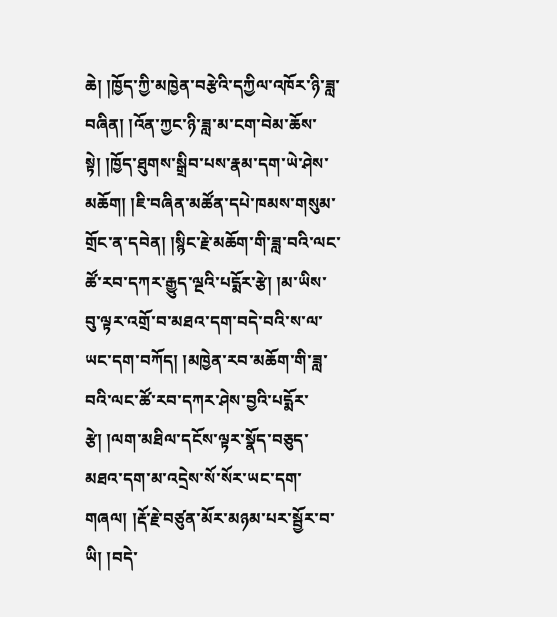ཆེ། །ཁྱོད་ཀྱི་མཁྱེན་བརྩེའི་དཀྱིལ་འཁོར་ཉི་ཟླ་བཞིན། །འོན་ཀྱང་ཉི་ཟླ་མ་ངག་བེམ་ཆོས་སྟེ། །ཁྱོད་ཐུགས་སྒྲིབ་པས་རྣམ་དག་ཡེ་ཤེས་མཆོག། །ཇི་བཞིན་མཚོན་དཔེ་ཁམས་གསུམ་གྲོང་ན་དབེན། །སྙིང་རྗེ་མཆོག་གི་ཟླ་བའི་ལང་ཚོ་རབ་དཀར་རྒྱུད་ལྔའི་པདྨོར་རྩེ། །མ་ཡིས་བུ་ལྟར་འགྲོ་བ་མཐའ་དག་བདེ་བའི་ས་ལ་ཡང་དག་བཀོད། །མཁྱེན་རབ་མཆོག་གི་ཟླ་བའི་ལང་ཚོ་རབ་དཀར་ཤེས་བྱའི་པདྨོར་རྩེ། །ལག་མཐིལ་དངོས་ལྟར་སྣོད་བཅུད་མཐའ་དག་མ་འདྲེས་སོ་སོར་ཡང་དག་གཞལ། །རྡོ་རྗེ་བཙུན་མོར་མཉམ་པར་སྦྱོར་བ་ཡི། །བདེ་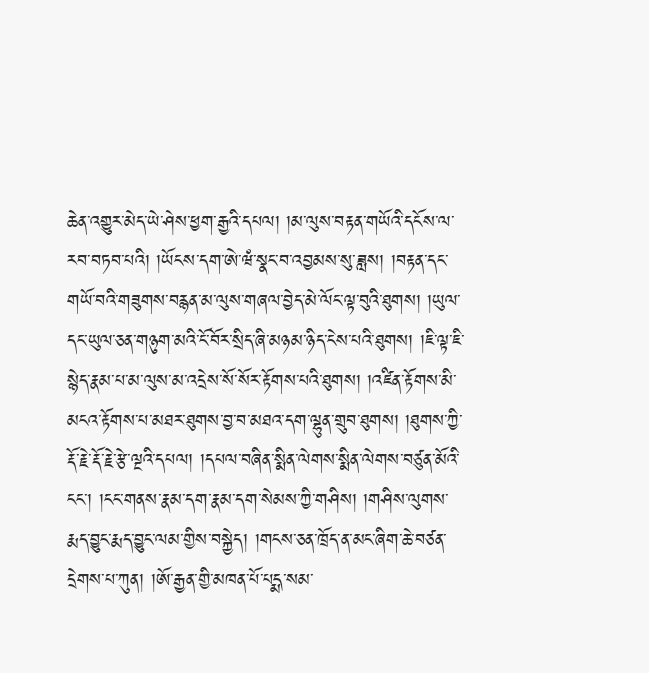ཆེན་འགྱུར་མེད་ཡེ་ཤེས་ཕྱག་རྒྱའི་དཔལ། །མ་ལུས་བརྟན་གཡོའི་དངོས་ལ་རབ་བཏབ་པའི། །ཡོངས་དག་ཨེ་ཝཾ་སྣང་བ་འབྱམས་སུ་ཟླས། །བརྟན་དང་གཡོ་བའི་གཟུགས་བརྙན་མ་ལུས་གཞལ་བྱེད་མེ་ལོང་ལྟ་བུའི་ཐུགས། །ཡུལ་དང་ཡུལ་ཅན་གཉུག་མའི་ངོ་བོར་སྲིད་ཞི་མཉམ་ཉིད་ངེས་པའི་ཐུགས། །ཇི་ལྟ་ཇི་སྙེད་རྣམ་པ་མ་ལུས་མ་འདྲེས་སོ་སོར་རྟོགས་པའི་ཐུགས། །འཛིན་རྟོགས་མི་མངའ་རྟོགས་པ་མཐར་ཐུགས་བྱ་བ་མཐའ་དག་ལྷུན་གྲུབ་ཐུགས། །ཐུགས་ཀྱི་རྡོ་རྗེ་རྡོ་རྗེ་རྩེ་ལྔའི་དཔལ། །དཔལ་བཞིན་སྨིན་ལེགས་སྨིན་ལེགས་བཙུན་མོའི་ངང་། །ངང་གནས་རྣམ་དག་རྣམ་དག་སེམས་ཀྱི་གཤིས། །གཤིས་ལུགས་རྨད་བྱུང་རྨད་བྱུང་ལམ་གྱིས་བསྐྱེད། །གངས་ཅན་ཁྲོད་ན་མང་ཞིག་ཆེ་བཙན་དྲེགས་པ་ཀུན། །ཨོ་རྒྱན་གྱི་མཁན་པོ་པདྨ་སམ་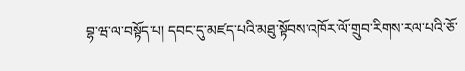བྷ་ཝ་ལ་བསྟོད་པ། དབང་དུ་མཛད་པའི་མཐུ་སྟོབས་འཁོར་ལོ་གྲུབ་རིགས་རལ་པའི་ཅོ་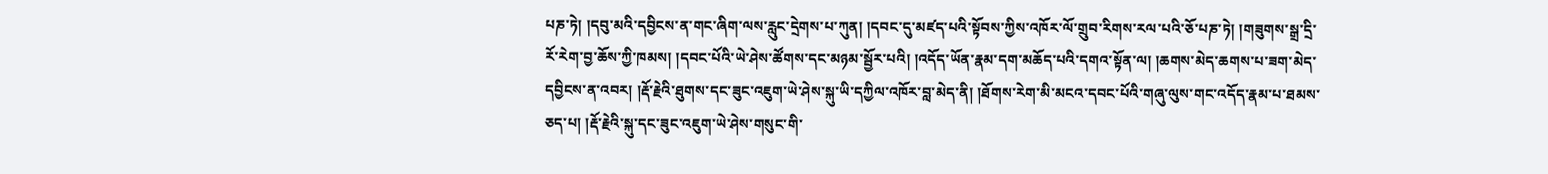པཎ་ཏེ། །དབུ་མའི་དབྱིངས་ན་གང་ཞིག་ལས་རླུང་དྲེགས་པ་ཀུན། །དབང་དུ་མཛད་པའི་སྟོབས་ཀྱིས་འཁོར་ལོ་གྲུབ་རིགས་རལ་པའི་ཅོ་པཎ་ཏེ། །གཟུགས་སྒྲ་དྲི་རོ་རེག་བྱ་ཆོས་ཀྱི་ཁམས། །དབང་པོའི་ཡེ་ཤེས་ཚོགས་དང་མཉམ་སྦྱོར་པའི། །འདོད་ཡོན་རྣམ་དག་མཆོད་པའི་དགའ་སྟོན་ལ། །ཆགས་མེད་ཆགས་པ་ཟག་མེད་དབྱིངས་ན་འབར། །རྡོ་རྗེའི་ཐུགས་དང་ཟུང་འཇུག་ཡེ་ཤེས་སྐུ་ཡི་དཀྱིལ་འཁོར་བླ་མེད་ནི། །ཐོགས་རེག་མི་མངའ་དབང་པོའི་གཞུ་ལུས་གང་འདོད་རྣམ་པ་ཐམས་ཅད་པ། །རྡོ་རྗེའི་སྐུ་དང་ཟུང་འཇུག་ཡེ་ཤེས་གསུང་གི་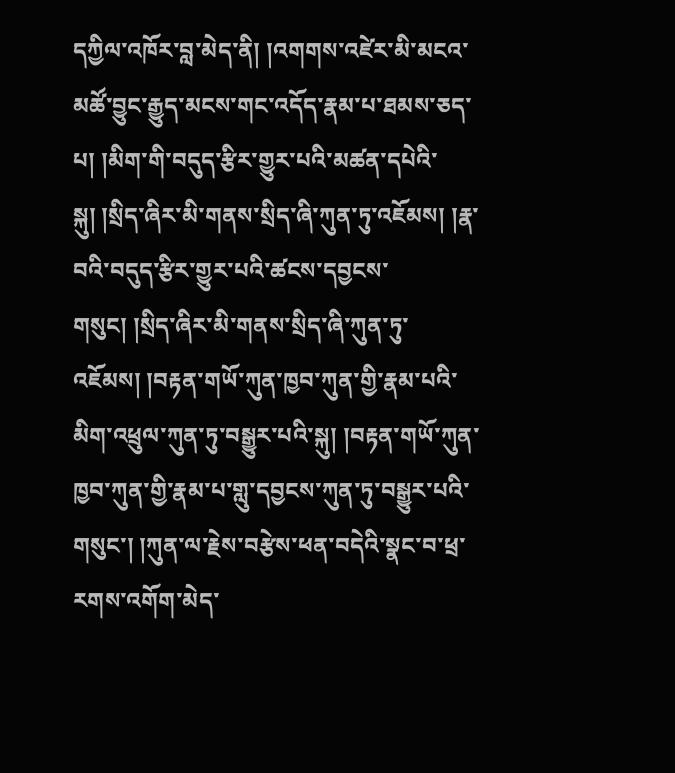དཀྱིལ་འཁོར་བླ་མེད་ནི། །འགགས་འཛེར་མི་མངའ་མཚོ་བྱུང་རྒྱུད་མངས་གང་འདོད་རྣམ་པ་ཐམས་ཅད་པ། །མིག་གི་བདུད་རྩིར་གྱུར་པའི་མཚན་དཔེའི་སྐུ། །སྲིད་ཞིར་མི་གནས་སྲིད་ཞི་ཀུན་ཏུ་འཇོམས། །རྣ་བའི་བདུད་རྩིར་གྱུར་པའི་ཚངས་དབྱངས་གསུང། །སྲིད་ཞིར་མི་གནས་སྲིད་ཞི་ཀུན་ཏུ་འཇོམས། །བརྟན་གཡོ་ཀུན་ཁྱབ་ཀུན་གྱི་རྣམ་པའི་མིག་འཕྲུལ་ཀུན་ཏུ་བསྒྱུར་པའི་སྐུ། །བརྟན་གཡོ་ཀུན་ཁྱབ་ཀུན་གྱི་རྣམ་པ་གླུ་དབྱངས་ཀུན་ཏུ་བསྒྱུར་པའི་གསུང་། །ཀུན་ལ་རྗེས་བརྩེས་ཕན་བདེའི་སྣང་བ་ཕྲ་རགས་འགོག་མེད་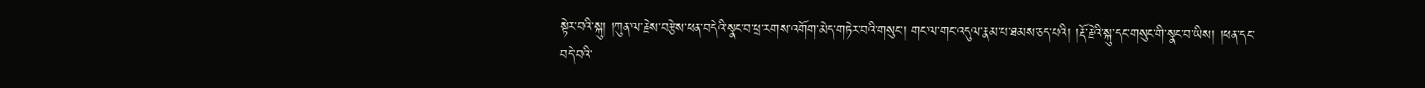སྟེར་བའི་སྐུ། །ཀུན་ལ་རྗེས་བརྩེས་ཕན་བདེའི་སྣང་བ་ཕྲ་རགས་འགོག་མེད་གཏེར་བའི་གསུང་། གང་ལ་གང་འདུལ་རྣམ་པ་ཐམས་ཅད་པའི། །རྡོ་རྗེའི་སྐུ་དང་གསུང་གི་སྣང་བ་ཡིས། །ཕན་དང་བདེ་བའི་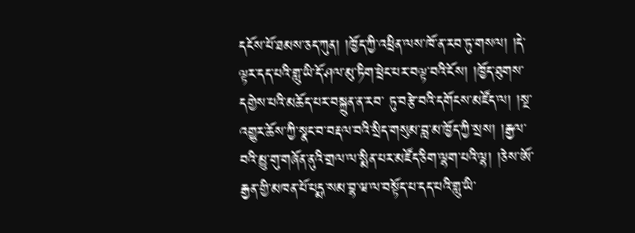དངོས་པོ་ཐམས་ཅད་ཀུན། །ཁྱོད་ཀྱི་འཕྲིན་ལས་ཁོ་ན་རབ་ཏུ་གསལ། །དེ་ལྟར་དད་པའི་གླུ་ཡི་དོ་ཤལ་མུ་ཏིག་ཕྲེང་པར་བལྟ་བའི་ངོས། །ཁྱོད་ཐུགས་དགྱེས་པའི་མཆོད་པར་བསྐྲུན་ན་རབ་ ཏུ་བརྩེ་བའི་དགོངས་མཛོད་ལ། །སྔ་འགྱུར་ཆོས་ཀྱི་སྣང་བ་བརྡལ་བའི་སྲིད་གསུམ་བླ་མ་ཁྱོད་ཀྱི་སྲས། །རྒྱལ་བའི་མྱུ་གུ་གཞོན་ནུའི་གྲལ་ལ་སྨིན་པར་མཛོད་ཅིག་ལྷག་པའི་ལྷ། །ཅེས་ཨོ་རྒྱན་གྱི་མཁན་པོ་པདྨ་སམ་བྷ་ཝ་ལ་བསྟོད་པ་དད་པའི་གླུ་ཡི་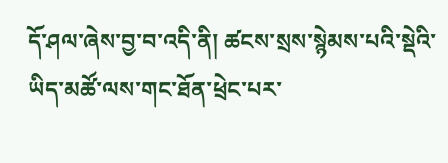དོ་ཤལ་ཞེས་བྱ་བ་འདི་ནི། ཚངས་སྲས་སྙེམས་པའི་སྡེའི་ཡིད་མཚོ་ལས་གང་ཐོན་ཕྲེང་པར་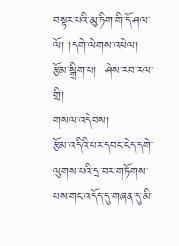བསྟར་པའི་མུ་ཏིག་གི་དོ་ཤལ་ལོ། །དགེ་ལེགས་འཕེལ།
རྩོམ་སྒྲིག་པ།  ཤེས་རབ་རལ་གྲི།
གསལ་འདེབས།
རྩོམ་འདིའི་པར་དབང་ངེད་དགེ་ལུགས་པའི་དྲ་བར་གཏོགས་པས་གང་འདོད་དུ་གཞན་དུ་མི་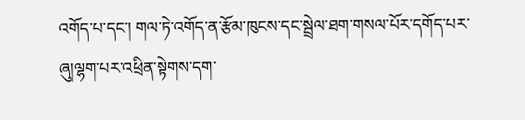འགོད་པ་དང་། གལ་ཏེ་འགོད་ན་རྩོམ་ཁུངས་དང་སྦྲེལ་ཐག་གསལ་པོར་དགོད་པར་ཞུ།ལྷག་པར་འཕྲིན་སྟེགས་དག་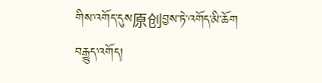གིས་འགོད་དུས原创བྱས་ཏེ་འགོད་མི་ཆོག
བརྒྱུད་འགོད།